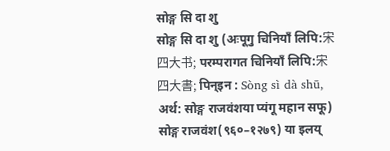सोङ्ग सि दा शु
सोङ्ग सि दा शु (अःपूगु चिनियाँ लिपि:宋四大书; परम्परागत चिनियाँ लिपि:宋四大書; पिन्इन : Sòng sì dà shū, अर्थ: सोङ्ग राजवंशया प्यंगू महान सफू) सोङ्ग राजवंश(९६०–१२७९) या इलय्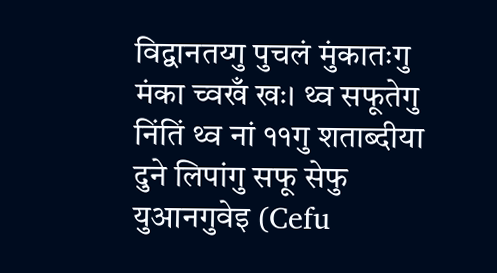विद्वानतय्गु पुचलं मुंकातःगु मंका च्वखँ खः। थ्व सफूतेगु निंतिं थ्व नां ११गु शताब्दीया दुने लिपांगु सफू सेफु युआनगुवेइ (Cefu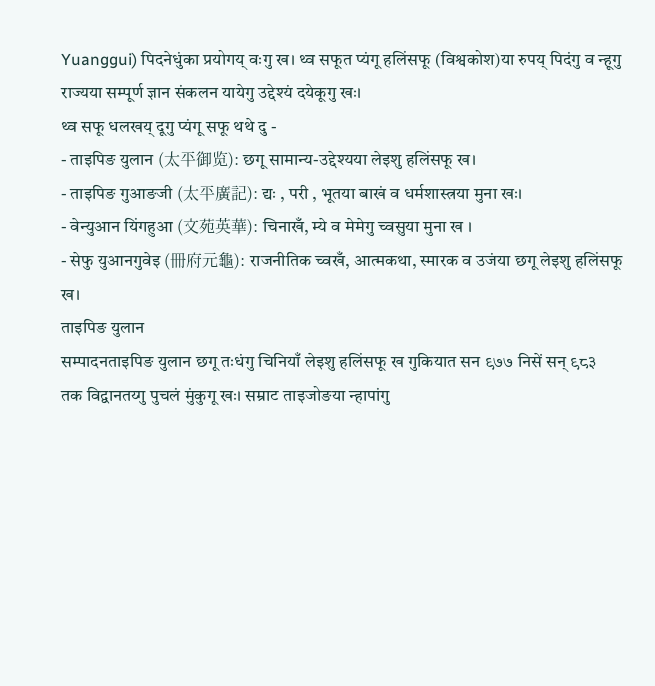Yuanggui) पिदनेधुंका प्रयोगय् वःगु ख। थ्व सफूत प्यंगू हलिंसफू (विश्वकोश)या रुपय् पिदंगु व न्हूगु राज्यया सम्पूर्ण ज्ञान संकलन यायेगु उद्देश्यं दयेकूगु खः।
थ्व सफू धलखय् दूगु प्यंगू सफू थथे दु -
- ताइपिङ युलान (太平御览): छगू सामान्य-उद्देश्यया लेइशु हलिंसफू ख।
- ताइपिङ गुआङजी (太平廣記): द्यः , परी , भूतया बाखं व धर्मशास्त्रया मुना खः।
- वेन्युआन यिंगहुआ (文苑英華): चिनाखँ, म्ये व मेमेगु च्वसुया मुना ख ।
- सेफु युआनगुवेइ (冊府元龜): राजनीतिक च्वखँ, आत्मकथा, स्मारक व उजंया छगू लेइशु हलिंसफू ख।
ताइपिङ युलान
सम्पादनताइपिङ युलान छगू तःधंगु चिनियाँ लेइशु हलिंसफू ख गुकियात सन ९७७ निसें सन् ९८३ तक विद्वानतय्गु पुचलं मुंकुगू खः। सम्राट ताइजोङया न्हापांगु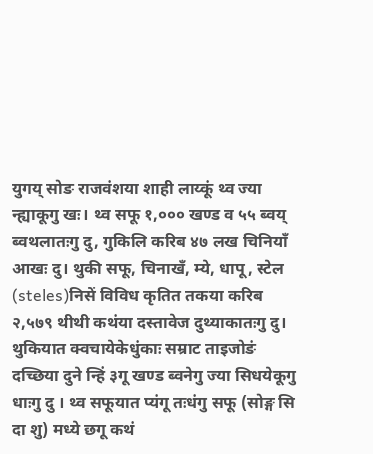युगय् सोङ राजवंशया शाही लाय्कूं थ्व ज्या न्ह्याकूगु खः। थ्व सफू १,००० खण्ड व ५५ ब्वय् ब्वथलातःगु दु, गुकिलि करिब ४७ लख चिनियाँ आखः दु। थुकी सफू, चिनाखँ, म्ये, धापू, स्टेल (steles)निसें विविध कृतित तकया करिब २,५७९ थीथी कथंया दस्तावेज दुथ्याकातःगु दु। थुकियात क्वचायेकेधुंकाः सम्राट ताइजोङं दच्छिया दुने न्हिं ३गू खण्ड ब्वनेगु ज्या सिधयेकूगु धाःगु दु । थ्व सफूयात प्यंगू तःधंगु सफू (सोङ्ग सि दा शु) मध्ये छगू कथं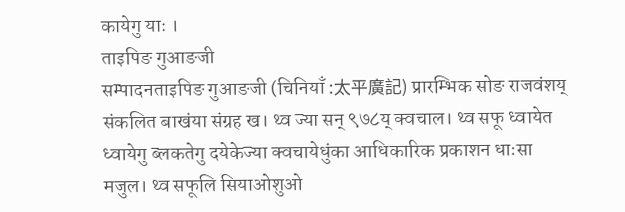कायेगु याः ।
ताइपिङ गुआङजी
सम्पादनताइपिङ गुआङजी (चिनियाँ :太平廣記) प्रारम्भिक सोङ राजवंशय् संकलित बाखंया संग्रह ख। थ्व ज्या सन् ९७८य् क्वचाल। थ्व सफू ध्वायेत ध्वायेगु ब्लकतेगु दयेकेज्या क्वचायेधुंका आधिकारिक प्रकाशन धाःसा मजुल। थ्व सफूलि सियाओशुओ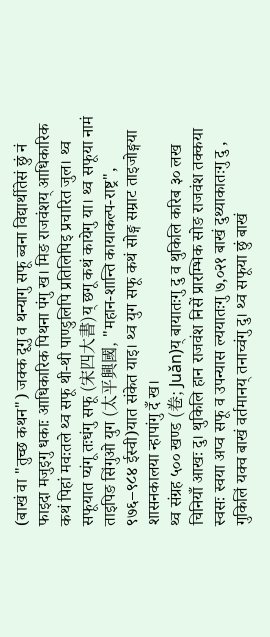(बाखं वा "तुच्छ कथन") जक्क दूगु व थन्यागु सफू ब्वना विद्यार्थीतेसं छुं नं फाइदा मजुइगु धकाः आधिकारिक पिथना पंगु ख। मिङ राजवंशय् आधिकारिक कथं पिहां मवःतले थ्व सफू थी-थी पाण्डुलिपि प्रतिलिपिइ प्रचारित जुल। थ्व सफूयात प्यंगू तःधंगु सफू (宋四大書)य् छगू कथं कायेगु या। थ्व सफूया नामं ताइपिङ सिंगुओ युग (太平興國, "महान-शान्ति कायाकल्प-राष्ट्र", ९७६–९८४ ईस्वी)यात संकेत याइ। थ्व युग सफू कथं सोङ्ग सम्राट ताइजोङ्गया शासनकालया न्हापांगु दँ ख।
थ्व संग्रह ५०० खण्ड (卷; Juǎn)य् बायातःगु दु व थुकिलि करिब ३० लख चिनियाँ आखः दु। थुकिलि हान राजवंश निसें प्रारम्भिक सोङ राजवंश तक्कया स्वसः स्वया अप्व सफू व उपन्यास ल्ययातःगु ७,०२१ बाखं दुथ्याकातःगु दु , गुकिलिं यक्व बाखं वर्तमानय् तनाच्वंगु दु। थ्व सफूया छुं बाखं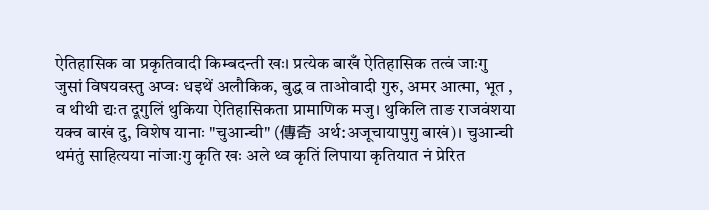ऐतिहासिक वा प्रकृतिवादी किम्बदन्ती खः। प्रत्येक बाखँ ऐतिहासिक तत्वं जाःगु जुसां विषयवस्तु अप्वः धइथें अलौकिक, बुद्ध व ताओवादी गुरु, अमर आत्मा, भूत , व थीथी द्यःत दूगुलिं थुकिया ऐतिहासिकता प्रामाणिक मजु। थुकिलि ताङ राजवंशया यक्व बाखं दु, विशेष यानाः "चुआन्ची" (傳奇 अर्थ:अजूचायापुगु बाखं)। चुआन्ची थमंतुं साहित्यया नांजाःगु कृति खः अले थ्व कृतिं लिपाया कृतियात नं प्रेरित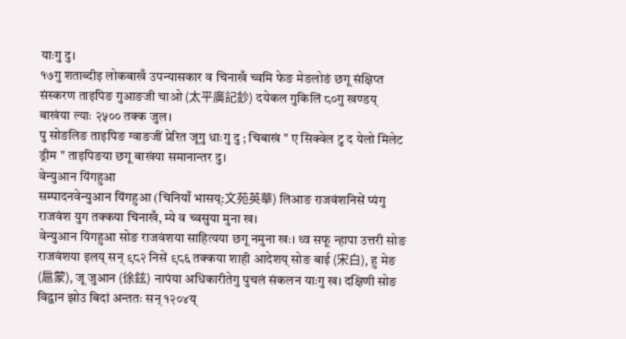याःगु दु।
१७गु शताब्दीइ लोकबाखँ उपन्यासकार व चिनाखँ च्वमि फेङ मेङलोङं छगू संक्षिप्त संस्करण ताइपिङ गुआङजी चाओ (太平廣記鈔) दयेकल गुकिलिं ८०गु खण्डय् बाखंया ल्याः २५०० तक्क जुल।
पु सोङलिङ ताइपिङ ग्वाङजीं प्रेरित जूगु धाःगु दु ; चिबाखं " ए सिक्वेल टु द येलो मिलेट ड्रीम " ताइपिङया छगू बाखंया समानान्तर दु।
वेन्युआन यिंगहुआ
सम्पादनवेन्युआन यिंगहुआ (चिनियाँ भासय्:文苑英華) लिआङ राजवंशनिसें प्यंगु राजवंश युग तक्कया चिनाखँ, म्ये व च्वसुया मुना ख।
वेन्युआन यिंगहुआ सोङ राजवंशया साहित्यया छगू नमुना खः। थ्व सफू न्हापा उत्तरी सोङ राजवंशया इलय् सन् ९८२ निसें ९८६ तक्कया शाही आदेशय् सोङ बाई (宋白), हु मेङ (扈蒙), जू जुआन (徐鉉) नापंया अधिकारीतेगु पुचलं संकलन याःगु ख। दक्षिणी सोङ विद्वान झोउ बिदां अन्ततः सन् १२०४य्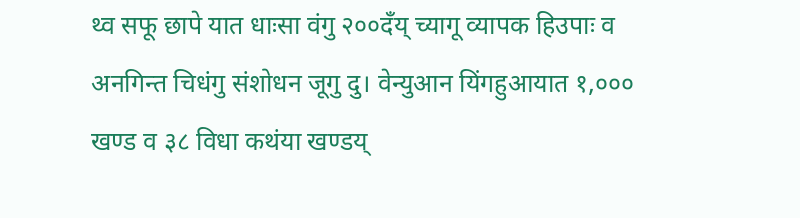थ्व सफू छापे यात धाःसा वंगु २००दँय् च्यागू व्यापक हिउपाः व अनगिन्त चिधंगु संशोधन जूगु दु। वेन्युआन यिंगहुआयात १,००० खण्ड व ३८ विधा कथंया खण्डय्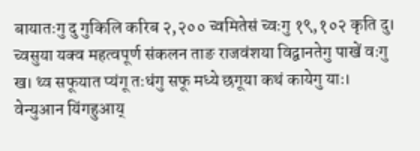बायातःगु दु गुकिलि करिब २,२०० च्वमितेसं च्वःगु १९,१०२ कृति दु। च्वसुया यक्व महत्वपूर्ण संकलन ताङ राजवंशया विद्वानतेगु पाखें वःगु ख। थ्व सफूयात प्यंगू तःधंगु सफू मध्ये छगूया कथं कायेगु याः।
वेन्युआन यिंगहुआय्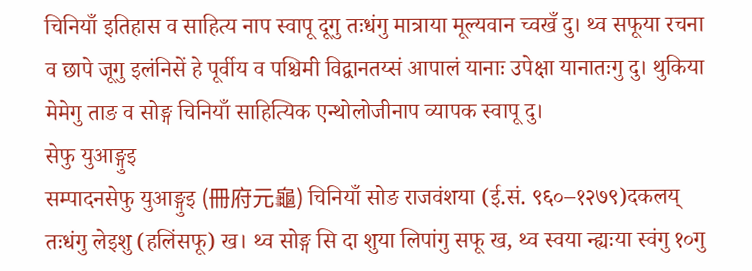चिनियाँ इतिहास व साहित्य नाप स्वापू दूगु तःधंगु मात्राया मूल्यवान च्वखँ दु। थ्व सफूया रचना व छापे जूगु इलंनिसें हे पूर्वीय व पश्चिमी विद्वानतय्सं आपालं यानाः उपेक्षा यानातःगु दु। थुकिया मेमेगु ताङ व सोङ्ग चिनियाँ साहित्यिक एन्थोलोजीनाप व्यापक स्वापू दु।
सेफु युआङ्गुइ
सम्पादनसेफु युआङ्गुइ (冊府元龜) चिनियाँ सोङ राजवंशया (ई.सं. ९६०–१२७९)दकलय् तःधंगु लेइशु (हलिंसफू) ख। थ्व सोङ्ग सि दा शुया लिपांगु सफू ख, थ्व स्वया न्ह्यःया स्वंगु १०गु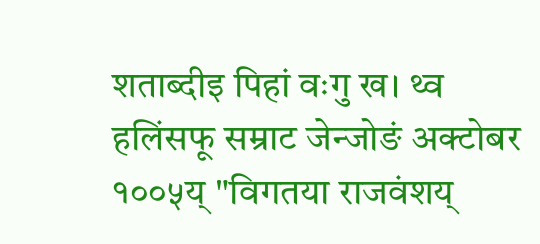शताब्दीइ पिहां वःगु ख। थ्व हलिंसफू सम्राट जेन्जोङं अक्टोबर १००५य् "विगतया राजवंशय्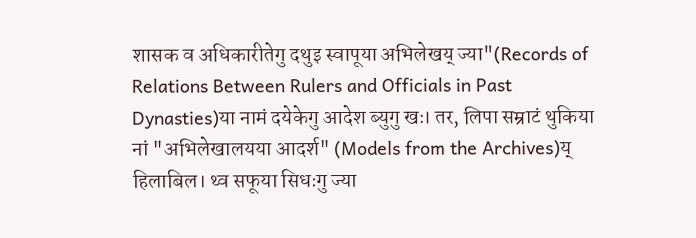शासक व अधिकारीतेगु दथुइ स्वापूया अभिलेखय् ज्या"(Records of Relations Between Rulers and Officials in Past Dynasties)या नामं दयेकेगु आदेश ब्युगु खः। तर, लिपा सम्राटं थुकिया नां "अभिलेखालयया आदर्श" (Models from the Archives)य् हिलाबिल। थ्व सफूया सिधःगु ज्या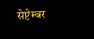सेप्टेम्बर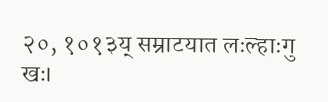२०, १०१३य् सम्राटयात लःल्हाःगु खः।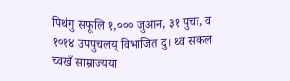पिथंगु सफूलि १,००० जुआन, ३१ पुचः, व १०१४ उपपुचलय् विभाजित दु। थ्व सकल च्वखँ साम्राज्यया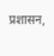प्रशासन,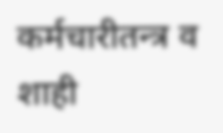कर्मचारीतन्त्र व शाही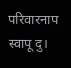परिवारनाप स्वापू दु।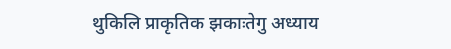थुकिलि प्राकृतिक झकाःतेगु अध्याय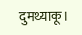दुमथ्याकू।